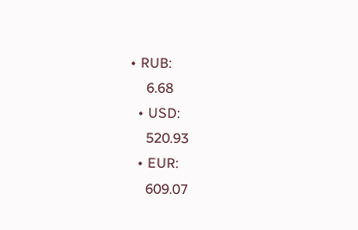• RUB:
    6.68
  • USD:
    520.93
  • EUR:
    609.07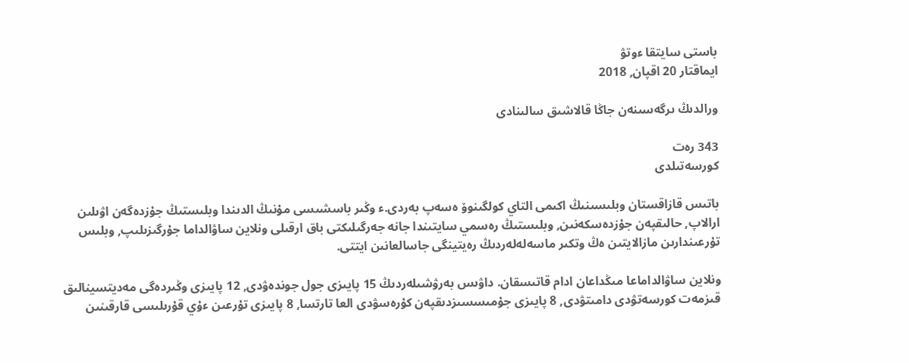باستى سايتقا ءوتۋ
ايماقتار 20 اقپان, 2018

ورالدىڭ ىرگەسىنەن جاڭا قالاشىق سالىنادى

343 رەت
كورسەتىلدى

باتىس قازاقستان وبلىسىنىڭ اكىمى التاي كولگىنوۆ ەسەپ بەردى.ء وڭىر باسشىسى مۇنىڭ الدىندا وبلىستىڭ جۇزدەگەن اۋىلىن ارالاپ, حالىقپەن جۇزدەسكەنىن, وبلىستىڭ رەسمي سايتىندا جانە جەرگىلىكتى باق ارقىلى ونلاين ساۋالداما جۇرگىزىلىپ, وبلىس تۇرعىندارىن مازالايتىن ەڭ وتكىر ماسەلەلەردىڭ رەيتينگى جاسالعانىن ايتتى.

ونلاين ساۋالداماعا مىڭداعان ادام قاتىسقان. داۋىس بەرۋشىلەردىڭ 15 پايىزى جول جوندەۋدى, 12 پايىزى وڭىردەگى مەديتسينالىق قىزمەت كورسەتۋدى دامىتۋدى, 8 پايىزى جۇمىسسىزدىقپەن كۇرەسۋدى العا تارتسا, 8 پايىزى تۇرعىن ءۇي قۇرىلىسى قارقىنىن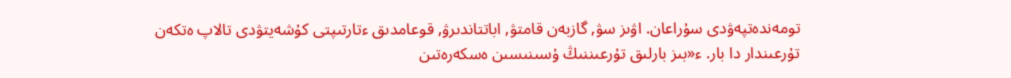تومەندەتپەۋدى سۇراعان. اۋىز سۋ, گازبەن قامتۋ, اباتتاندىرۋ, قوعامدىق ءتارتىپتى كۇشەيتۋدى تالاپ ەتكەن تۇرعىندار دا بار. ء«بىز بارلىق تۇرعىننىڭ ۇسىنىسىن ەسكەرەتىن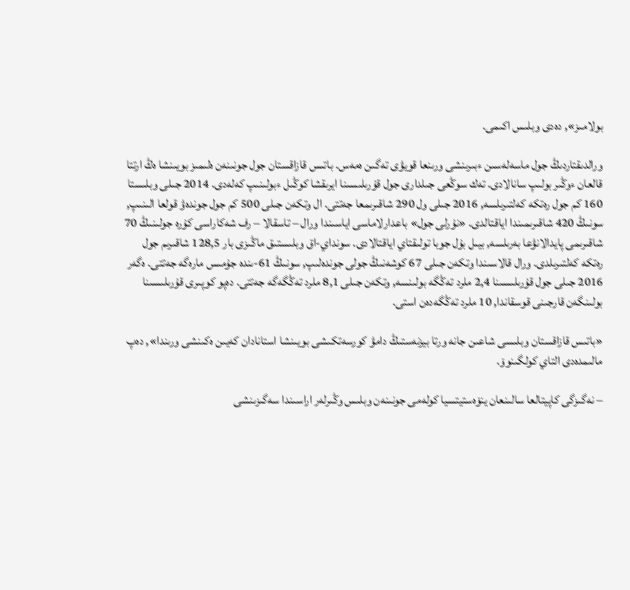بولامىز», دەدى وبلىس اكىمى.

ورالدىقتاردىڭ جول ماسەلەسىن ءبىرىنشى ورىنعا قويۋى تەگىن ەمەس. باتىس قازاقستان جول جونىنەن ەلىمىز بويىنشا ەڭ ارتتا قالعان ءوڭىر بولىپ سانالادى. تەك سوڭعى جىلدارى جول قۇرىلىسىنا ايرىقشا كوڭىل ءبولىنىپ كەلەدى. 2014 جىلى وبلىستا 160 كم جول رەتكە كەلتىرىلسە, 2016 جىلى ول 290 شاقىرىمعا جەتتى. ال وتكەن جىلى 500 كم جول جوندەۋ قولعا الىنىپ, سونىڭ 420 شاقىرىمىندا اياقتالدى. «نۇرلى جول» باعدارلاماسى اياسىندا ورال – تاسقالا – رف شەكاراسى كۇرە جولىنىڭ 70 شاقىرىمى پايدالانۋعا بەرىلسە, بيىل بۇل جوبا تولىقتاي اياقتالادى. سونداي-اق وبلىستىق ماڭىزى بار 128,5 شاقىرىم جول رەتكە كەلتىرىلدى. ورال قالاسىندا وتكەن جىلى 67 كوشەنىڭ جولى جوندەلىپ, سونىڭ 61-ىندە جۇمىس مارەگە جەتتى. ەگەر 2016 جىلى جول قۇرىلىسىنا 2,4 ملرد تەڭگە بولىنسە, وتكەن جىلى 8,1 ملرد تەڭگەگە جەتتى. دەپو كوپىرى قۇرىلىسىنا بولىنگەن قارجىنى قوسقاندا, 10 ملرد تەڭگەدەن استى.

«باتىس قازاقستان وبلىسى شاعىن جانە ورتا بيزنەستىڭ دامۋ كورسەتكىشى بويىنشا استانادان كەيىن ەكىنشى ورىندا», دەپ مالىمدەدى التاي كولگىنوۆ.

– نەگىزگى كاپيتالعا سالىنعان ينۆەستيتسيا كولەمى جونىنەن وبلىس وڭىرلەر اراسىندا سەگىزىنشى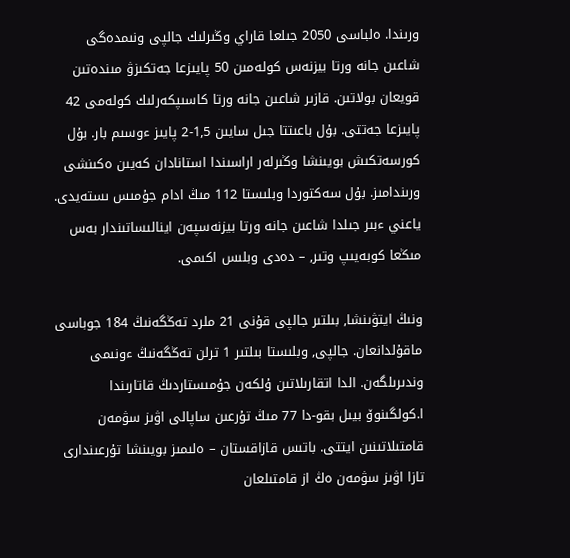ورىندا. ەلباسى 2050 جىلعا قاراي وڭىرلىك جالپى ونىمدەگى شاعىن جانە ورتا بيزنەس كولەمىن 50 پايىزعا جەتكىزۋ مىندەتىن قويعان بولاتىن. قازىر شاعىن جانە ورتا كاسىپكەرلىك كولەمى 42 پايىزعا جەتتى. بۇل باعىتتا جىل سايىن 1,5-2 پايىز ءوسىم بار. بۇل كورسەتكىش بويىنشا وڭىرلەر اراسىندا استانادان كەيىن ەكىنشى ورىندامىز. بۇل سەكتوردا وبلىستا 112 مىڭ ادام جۇمىس ىستەيدى. ياعني ءبىر جىلدا شاعىن جانە ورتا بيزنەسپەن اينالىساتىندار بەس مىڭعا كوبەيىپ وتىر, – دەدى وبلىس اكىمى.

ونىڭ ايتۋىنشا, بىلتىر جالپى قۇنى 21 ملرد تەڭگەنىڭ 184 جوباسى ماقۇلدانعان. جالپى, وبلىستا بىلتىر 1 ترلن تەڭگەنىڭ ءونىمى وندىرىلگەن. الدا اتقارىلاتىن ۇلكەن جۇمىستاردىڭ قاتارىندا ا.كولگىنوۆ بيىل بقو-دا 77 مىڭ تۇرعىن ساپالى اۋىز سۋمەن قامتىلاتىنىن ايتتى. باتىس قازاقستان – ەلىمىز بويىنشا تۇرعىندارى تازا اۋىز سۋمەن ەڭ از قامتىلعان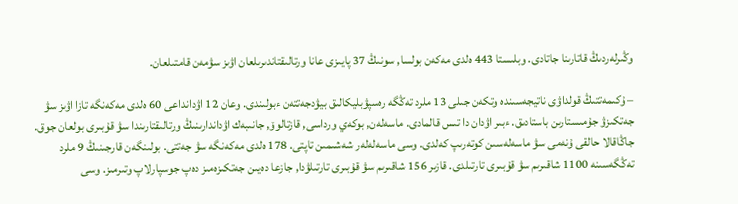وڭىرلەردىڭ قاتارىنا جاتادى. وبلىستا 443 ەلدى مەكەن بولسا, سونىڭ 37 پايىزى عانا ورتالىقتاندىرىلعان اۋىز سۋمەن قامتىلعان.

– ۇكىمەتتىڭ قولداۋى ناتيجەسىندە وتكەن جىلى 13 ملرد تەڭگە رەسپۋبليكالىق بيۋدجەتتەن ءبولىندى. وعان 12 اۋدانداعى 60 ەلدى مەكەنگە تازا اۋىز سۋ جەتكىزۋ جۇمىستارىن باستادىق. ءبىر اۋدان دا تىس قالمادى. ماسەلەن, بوكەي ورداسى, قازتالوۆ, جانىبەك اۋداندارىنىڭ ورتالىقتارىندا سۋ قۇبىرى بولعان جوق. جاڭاقالا حالقى ۇنەمى سۋ ماسەلەسىن كوتەرىپ كەلدى. وسى ماسەلەلەر شەشىمىن تاپتى. 178 ەلدى مەكەنگە سۋ جەتتى. بولىنگەن قارجىنىڭ 9 ملرد تەڭگەسىنە 1100 شاقىرىم سۋ قۇبىرى تارتىلدى. قازىر 156 شاقىرىم سۋ قۇبىرى تارتىلۋدا, جازعا دەيىن جەتكىزەمىز دەپ جوسپارلاپ وتىرمىز. وسى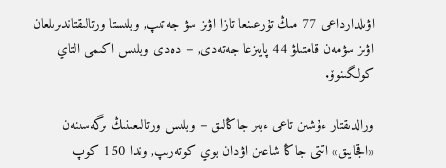اۋىلدارداعى 77 مىڭ تۇرعىنعا تازا اۋىز سۋ جەتىپ, وبلىستا ورتالىقتاندىرىلعان اۋىز سۋمەن قامتىلۋ 44 پايىزعا جەتەدى, – دەدى وبلىس اكىمى التاي كولگىنوۆ.

ورالدىقتار ءۇشىن تاعى ءبىر جاڭالىق – وبلىس ورتالىعىنىڭ ىرگەسىنەن «اقجايىق» اتتى جاڭا شاعىن اۋدان بوي كوتەرىپ, وندا 150 كوپ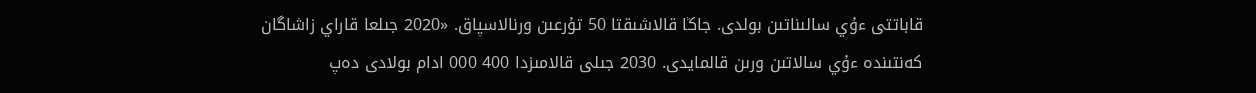قاباتتى ءۇي سالىناتىن بولدى. جاڭا قالاشىقتا 50 تۇرعىن ورنالاسپاق. «2020 جىلعا قاراي زاشاگان كەنتىندە ءۇي سالاتىن ورىن قالمايدى. 2030 جىلى قالامىزدا 400 000 ادام بولادى دەپ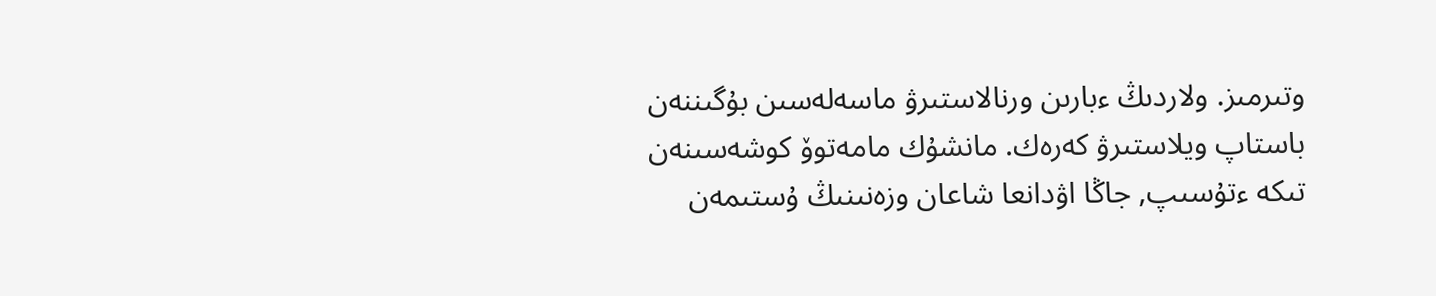وتىرمىز. ولاردىڭ ءبارىن ورنالاستىرۋ ماسەلەسىن بۇگىننەن باستاپ ويلاستىرۋ كەرەك. مانشۇك مامەتوۆ كوشەسىنەن تىكە ءتۇسىپ, جاڭا اۋدانعا شاعان وزەنىنىڭ ۇستىمەن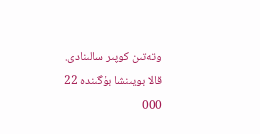وتەتىن كوپىر سالىنادى. قالا بويىنشا بۇگىندە 22 000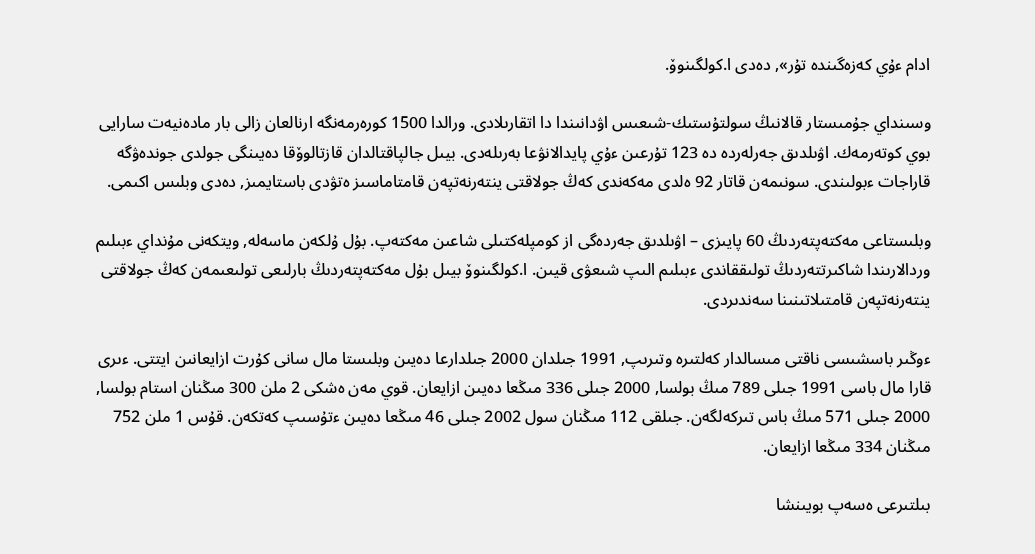ادام ءۇي كەزەگىندە تۇر», دەدى ا.كولگىنوۆ.

وسىنداي جۇمىستار قالانىڭ سولتۇستىك-شىعىس اۋدانىندا دا اتقارىلادى. ورالدا 1500 كورەرمەنگە ارنالعان زالى بار مادەنيەت سارايى بوي كوتەرمەك. اۋىلدىق جەرلەردە دە 123 تۇرعىن ءۇي پايدالانۋعا بەرىلەدى. بيىل جالپاقتالدان قازتالوۆقا دەيىنگى جولدى جوندەۋگە قاراجات ءبولىندى. سونىمەن قاتار 92 ەلدى مەكەندى كەڭ جولاقتى ينتەرنەتپەن قامتاماسىز ەتۋدى باستايمىز, دەدى وبلىس اكىمى.

وبلىستاعى مەكتەپتەردىڭ 60 پايىزى – اۋىلدىق جەردەگى از كومپلەكتىلى شاعىن مەكتەپ. بۇل ۇلكەن ماسەلە, ويتكەنى مۇنداي ءبىلىم وردالارىندا شاكىرتتەردىڭ تولىققاندى ءبىلىم الىپ شىعۋى قيىن. ا.كولگىنوۆ بيىل بۇل مەكتەپتەردىڭ بارلىعى تولىعىمەن كەڭ جولاقتى ينتەرنەتپەن قامتىلاتىنىنا سەندىردى.

ءوڭىر باسشىسى ناقتى مىسالدار كەلتىرە وتىرىپ, 1991 جىلدان 2000 جىلدارعا دەيىن وبلىستا مال سانى كۇرت ازايعانىن ايتتى. ءىرى قارا مال باسى 1991 جىلى 789 مىڭ بولسا, 2000 جىلى 336 مىڭعا دەيىن ازايعان. قوي مەن ەشكى 2 ملن 300 مىڭنان استام بولسا, 2000 جىلى 571 مىڭ باس تىركەلگەن. جىلقى 112 مىڭنان سول 2002 جىلى 46 مىڭعا دەيىن ءتۇسىپ كەتكەن. قۇس 1 ملن 752 مىڭنان 334 مىڭعا ازايعان.

بىلتىرعى ەسەپ بويىنشا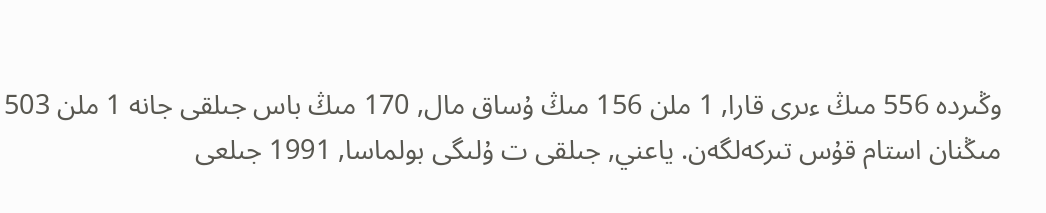وڭىردە 556 مىڭ ءىرى قارا, 1 ملن 156 مىڭ ۇساق مال, 170 مىڭ باس جىلقى جانە 1 ملن 503 مىڭنان استام قۇس تىركەلگەن. ياعني, جىلقى ت ۇلىگى بولماسا, 1991 جىلعى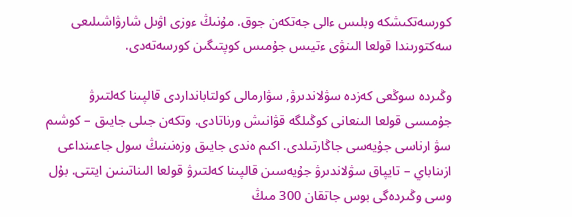كورسەتكىشكە وبلىس ءالى جەتكەن جوق. مۇنىڭ ءوزى اۋىل شارۋاشىلىعى سەكتورىندا قولعا الىنۋى ءتيىس جۇمىس كوپتىگىن كورسەتەدى.

وڭىردە سوڭعى كەزدە سۋلاندىرۋ, سۋارمالى كولتابانداردى قالپىنا كەلتىرۋ جۇمىسى قولعا الىنعانى كوڭىلگە قۋانىش ورناتادى. وتكەن جىلى جايىق – كوشىم سۋ ارناسى جۇيەسى جاڭارتىلدى. اكىم ەندى جايىق وزەنىنىڭ سول جاعىنداعى ازىناباي – تايپاق سۋلاندىرۋ جۇيەسىن قالپىنا كەلتىرۋ قولعا الىناتىنىن ايتتى. بۇل وسى وڭىردەگى بوس جاتقان 300 مىڭ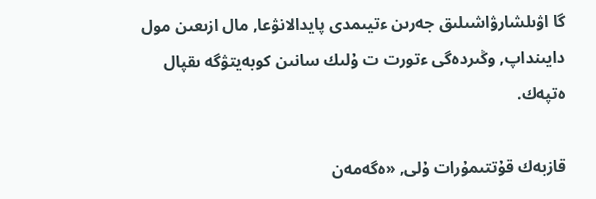گا اۋىلشارۋاشىلىق جەرىن ءتيىمدى پايدالانۋعا, مال ازىعىن مول دايىنداپ, وڭىردەگى ءتورت ت ۇلىك سانىن كوبەيتۋگە ىقپال ەتپەك.

قازبەك قۇتتىمۇرات ۇلى, «ەگەمەن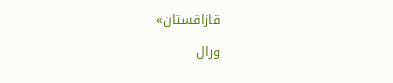قازاقستان»

ورال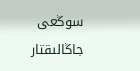سوڭعى جاڭالىقتار